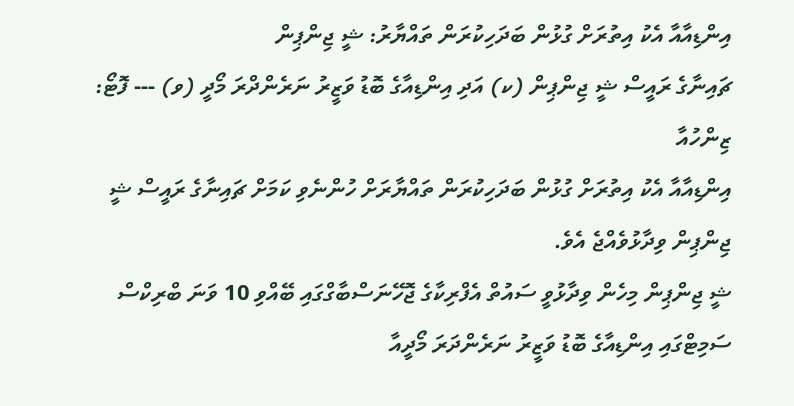އިންޑިއާއާ އެކު އިތުރަށް ގުޅުން ބަދަހިކުރަން ތައްޔާރު: ޝީ ޖިންޕިން
ޗައިނާގެ ރައީސް ޝީ ޖިންޕިން (ކ) އަދި އިންޑިއާގެ ބޮޑު ވަޒީރު ނަރެންދްރަ މޯދީ (ވ) --- ފޮޓޯ: ޒިންހުއާ
އިންޑިއާއާ އެކު އިތުރަށް ގުޅުން ބަދަހިކުރަން ތައްޔާރަށް ހުންނެވި ކަމަށް ޗައިނާގެ ރައީސް ޝީ ޖިންޕިން ވިދާޅުވެއްޖެ އެވެ.
ޝީ ޖިންޕިން މިހެން ވިދާޅުވީ ސައުތް އެފްރިކާގެ ޖޮހޭނަސްބާގްގައި ބޭއްވި 10 ވަނަ ބްރިކްސް ސަމިޓްގައި އިންޑިއާގެ ބޮޑު ވަޒީރު ނަރެންދަރަ މޯދީއާ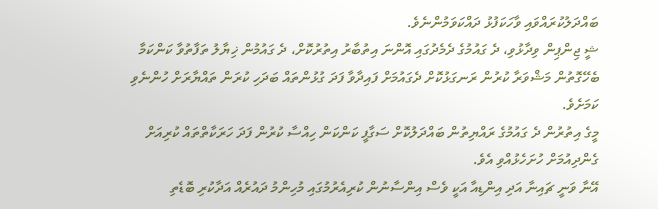ބައްދަލުކުރައްވައި ވާހަކަފުޅު ދައްކަވަމުންނެވެ.
ޝީ ޖިންޕިން ވިދާޅުވި، ދެ ގައުމުގެ ދެމެދުގައި އޮންނަ އިތުބާރު އިތުރުކޮށް، ދެ ގައުމުން ޚިޔާލު ތަފާތުވާ ކަންކަމާ ބެހޭގޮތުން މަޝްވަރާ ކުރުން ރަނގަޅުކޮށް ދެގައުމަށް ފައިދާވާ ފަދަ ގުޅުންތައް ބަދަހި ކުރަން ތައްޔާރަށް ހުންނެވި ކަމަށެވެ.
މީގެ އިތުރުން ދެ ގައުމުގެ ރައްޔިތުން ބައްދަލުކޮށް ސަގާފީ ކަންކަން ހިއްސާ ކުރުން ފަދަ ހަރަކާތްތައް ކުރިއަށް ގެންދިއުމަށް ހުށަހެޅުއްވި އެވެ.
އޭނާ ވަނީ ޗައިނާ އަދި އިންޑިއާ އަކީ ވެސް އިންސާނުން ކުރިއެރުމުގައި މުހިންމު ދައުރެއް އަދާކުރި ބޮޑެތި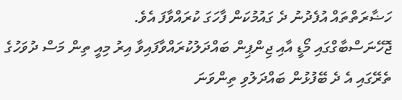ހަޟާރަތްތައް އުފެދުނު ދެ ގައުމުކަން ފާހަގަ ކުރައްވާފަ އެވެ.
ޖޮހޭނަސްބާގްގައި މޯޑީ އާއި ޖިންޕިން ބައްދަލުކުރައްވާފައިވާ އިރު މިއީ ތިން މަސް ދުވަހުގެ ތެރޭގައި އެ ދެ ބޭފުޅުން ބައްދަލުވި ތިންވަނަ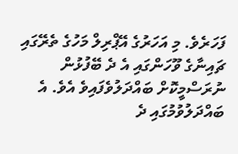ފަހަރެވެ. މި އަހަރުގެ އޭޕްރިލް މަހުގެ ތެރޭގައި ޗައިނާގެ ވޫހަންގައި އެ ދެ ބޭފުޅުން ނުރަސްމީކޮށް ބައްދަލުވެފައިވެ އެވެ. އެ ބައްދަލުވުމުގައި ދެ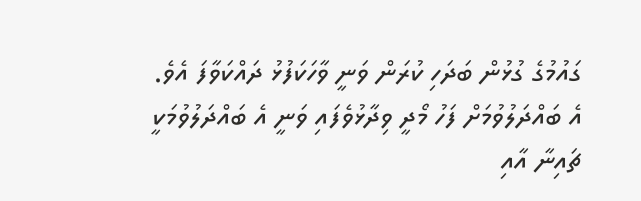ގައުމުގެ ގުޅުން ބަދަހި ކުރަން ވަނީ ވާހަކަފުޅު ދައްކަވާފަ އެވެ.
އެ ބައްދަލުވުމަށް ފަހު މޯދީ ވިދާޅުވެފައި ވަނީ އެ ބައްދަލުވުމަކީ ޗައިނާ އާއި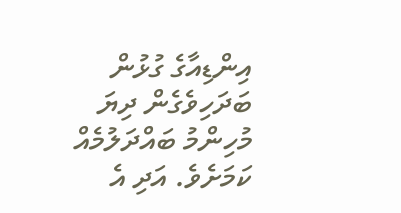އިންޑިއާގެ ގުޅުން ބަދަހިވެގެން ދިޔަ މުހިންމު ބައްދަލުމެއް ކަމަށެވެ. އަދި އެ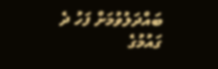ބައްދަލުވުމަށް ފަހު ދެ ގައުމުގެ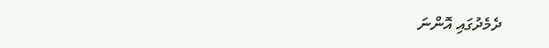ދެމެދުގައި އޮންނަ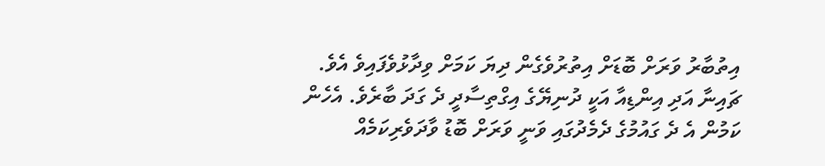އިތުބާރު ވަރަށް ބޮޑަށް އިތުރުވެގެން ދިޔަ ކަމަށް ވިދާޅުވެފައިވެ އެވެ.
ޗައިނާ އަދި އިންޑިއާ އަކީ ދުނިޔޭގެ އިގްތިސާދީ ދެ ގަދަ ބާރެވެ. އެހެން ކަމުން އެ ދެ ގައުމުގެ ދެމެދުގައި ވަނީ ވަރަށް ބޮޑު ވާދަވެރިކަމެއް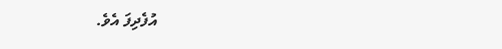އުފެދިފަ އެވެ.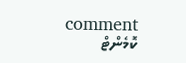comment ކޮމެންޓް